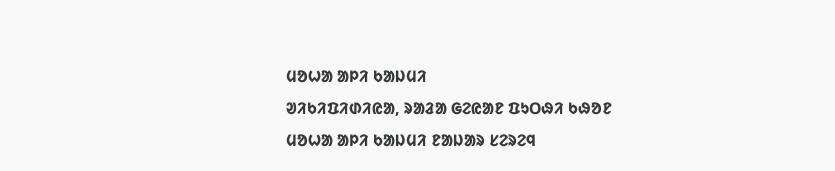ᱢᱚᱦᱟ ᱟᱞᱤ ᱠᱟᱡᱢᱤ
ᱣᱤᱠᱤᱯᱤᱰᱤᱭᱟ, ᱨᱟᱲᱟ ᱜᱮᱭᱟᱱ ᱯᱩᱛᱷᱤ ᱠᱷᱚᱱ
ᱢᱚᱦᱟ ᱟᱞᱤ ᱠᱟᱡᱢᱤ ᱱᱟᱡᱟᱨ ᱥᱮᱨᱮᱧ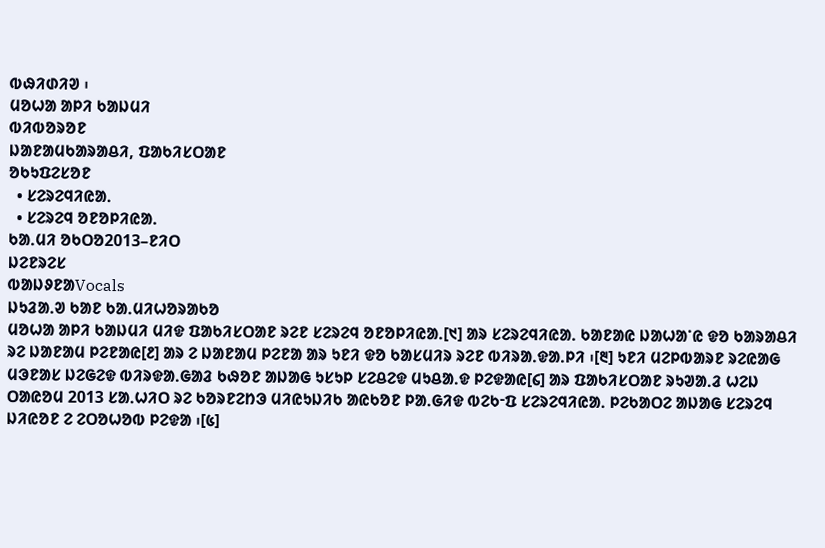ᱵᱷᱤᱰᱤᱣ ᱾
ᱢᱚᱦᱟ ᱟᱞᱤ ᱠᱟᱡᱢᱤ
ᱵᱤᱵᱚᱨᱚᱱ
ᱡᱟᱱᱟᱢᱠᱟᱨᱟᱪᱤ, ᱯᱟᱠᱤᱥᱛᱟᱱ
ᱚᱠᱩᱯᱮᱥᱚᱱ
  • ᱥᱮᱨᱮᱧᱤᱭᱟᱹ
  • ᱥᱮᱨᱮᱧ ᱚᱱᱚᱞᱤᱭᱟᱹ
ᱠᱟᱹᱢᱤ ᱚᱠᱛᱚ2013–ᱱᱤᱛ
ᱡᱮᱱᱨᱮᱥ
ᱵᱟᱡᱽᱱᱟVocals
ᱡᱩᱲᱟᱹᱣ ᱠᱟᱱ ᱠᱟᱹᱢᱤᱦᱚᱨᱟᱠᱚ
ᱢᱚᱦᱟ ᱟᱞᱤ ᱠᱟᱡᱢᱤ ᱢᱤᱫ ᱯᱟᱠᱤᱥᱛᱟᱱ ᱨᱮᱱ ᱥᱮᱨᱮᱧ ᱚᱱᱚᱞᱤᱭᱟᱹ[᱑] ᱟᱨ ᱥᱮᱨᱮᱧᱤᱭᱟᱹ ᱠᱟᱱᱟᱭ ᱡᱟᱦᱟᱸᱭ ᱫᱚ ᱠᱟᱨᱟᱪᱤ ᱨᱮ ᱡᱟᱱᱟᱢ ᱞᱮᱱᱟᱭ[᱒] ᱟᱨ ᱮ ᱡᱟᱱᱟᱢ ᱞᱮᱱᱟ ᱟᱨ ᱩᱱᱤ ᱫᱚ ᱠᱟᱥᱢᱤᱨ ᱨᱮᱱ ᱵᱤᱨᱟᱹᱫᱟᱹᱞᱤ ᱾[᱓] ᱩᱱᱤ ᱢᱮᱞᱵᱟᱨᱱ ᱨᱮᱭᱟᱜ ᱢᱳᱱᱟᱥ ᱡᱮᱜᱮᱫ ᱵᱤᱨᱫᱟᱹᱜᱟᱲ ᱠᱷᱚᱱ ᱟᱡᱟᱜ ᱩᱥᱩᱞ ᱥᱮᱪᱮᱫ ᱢᱩᱪᱟᱹᱫ ᱞᱮᱫᱟᱭ[᱔] ᱟᱨ ᱯᱟᱠᱤᱥᱛᱟᱱ ᱨᱩᱣᱟᱹᱲ ᱦᱮᱡ ᱛᱟᱭᱚᱢ 2013 ᱥᱟᱹᱦᱤᱛ ᱨᱮ ᱠᱚᱨᱱᱮᱴᱳ ᱢᱤᱭᱩᱡᱤᱠ ᱟᱭᱠᱚᱱ ᱞᱟᱹᱜᱤᱫ ᱵᱮᱠᱼᱯ ᱥᱮᱨᱮᱧᱤᱭᱟᱹ ᱞᱮᱠᱟᱛᱮ ᱟᱡᱟᱜ ᱥᱮᱨᱮᱧ ᱡᱤᱭᱚᱱ ᱮ ᱮᱛᱚᱦᱚᱵ ᱞᱮᱫᱟ ᱾[᱕]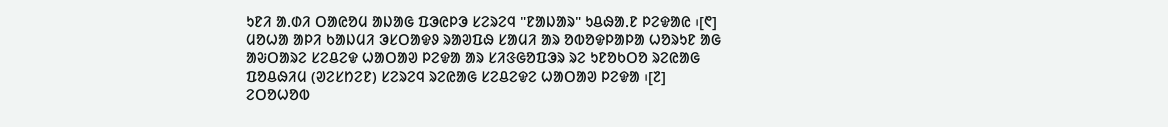ᱩᱱᱤ ᱟᱹᱰᱤ ᱛᱟᱭᱚᱢ ᱟᱡᱟᱜ ᱯᱳᱭᱞᱳ ᱥᱮᱨᱮᱧ "ᱱᱟᱡᱟᱨ" ᱩᱪᱷᱟᱹᱱ ᱞᱮᱫᱟᱭ ᱾[᱖]
ᱢᱚᱦᱟ ᱟᱞᱤ ᱠᱟᱡᱢᱤ ᱳᱥᱛᱟᱫᱽ ᱨᱟᱣᱯᱷ ᱥᱟᱢᱤ ᱟᱨ ᱚᱵᱚᱫᱞᱟᱞᱟ ᱦᱚᱨᱩᱱ ᱟᱜ ᱟᱶᱛᱟᱨᱮ ᱥᱮᱪᱮᱫ ᱦᱟᱛᱟᱣ ᱞᱮᱫᱟ ᱟᱨ ᱥᱤᱝᱜᱚᱯᱳᱨ ᱨᱮ ᱩᱱᱚᱠᱛᱚ ᱨᱮᱭᱟᱜ ᱯᱚᱪᱷᱤᱢ (ᱣᱮᱥᱴᱮᱱ) ᱥᱮᱨᱮᱧ ᱨᱮᱭᱟᱜ ᱥᱮᱪᱮᱫᱮ ᱦᱟᱛᱟᱣ ᱞᱮᱫᱟ ᱾[᱗]
ᱮᱛᱚᱦᱚᱵ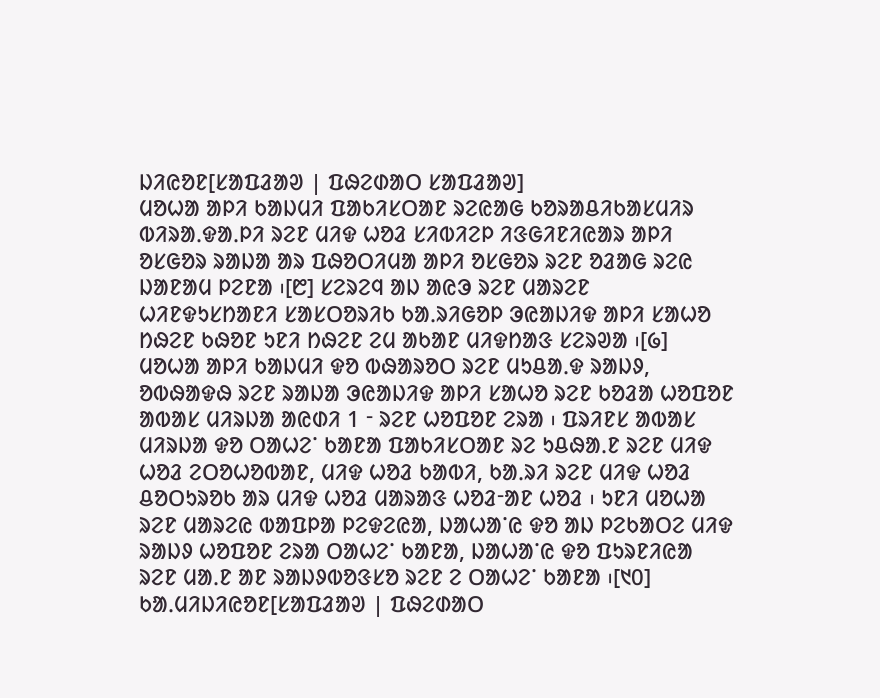ᱡᱤᱭᱚᱱ[ᱥᱟᱯᱲᱟᱣ | ᱯᱷᱮᱰᱟᱛ ᱥᱟᱯᱲᱟᱣ]
ᱢᱚᱦᱟ ᱟᱞᱤ ᱠᱟᱡᱢᱤ ᱯᱟᱠᱤᱥᱛᱟᱱ ᱨᱮᱭᱟᱜ ᱠᱚᱨᱟᱪᱤᱠᱟᱥᱢᱤᱨ ᱵᱤᱨᱟᱹᱫᱟᱹᱞᱤ ᱨᱮᱱ ᱢᱤᱫ ᱦᱚᱲ ᱥᱤᱵᱤᱮᱞ ᱤᱝᱜᱤᱱᱤᱭᱟᱨ ᱟᱞᱤ ᱚᱥᱜᱚᱨ ᱨᱟᱡᱟ ᱟᱨ ᱯᱷᱚᱛᱤᱢᱟ ᱟᱞᱤ ᱚᱥᱜᱚᱨ ᱨᱮᱱ ᱚᱲᱟᱜ ᱨᱮᱭ ᱡᱟᱱᱟᱢ ᱞᱮᱱᱟ ᱾[᱘] ᱥᱮᱨᱮᱧ ᱟᱡ ᱟᱭᱳ ᱨᱮᱱ ᱢᱟᱨᱮᱱ ᱦᱤᱱᱫᱩᱥᱴᱟᱱᱤ ᱥᱟᱥᱛᱚᱨᱤᱠ ᱠᱟᱹᱨᱤᱜᱚᱞ ᱳᱭᱟᱡᱤᱫ ᱟᱞᱤ ᱥᱟᱦᱚ ᱴᱷᱮᱱ ᱠᱷᱚᱱ ᱩᱱᱤ ᱴᱷᱮᱱ ᱮᱢ ᱟᱠᱟᱱ ᱢᱤᱫᱴᱟᱝ ᱥᱮᱨᱣᱟ ᱾[᱙]
ᱢᱚᱦᱟ ᱟᱞᱤ ᱠᱟᱡᱢᱤ ᱫᱚ ᱵᱷᱟᱨᱚᱛ ᱨᱮᱱ ᱢᱩᱪᱟᱹᱫ ᱨᱟᱡᱽ, ᱚᱵᱷᱟᱫᱷ ᱨᱮᱱ ᱨᱟᱡᱟ ᱳᱭᱟᱡᱤᱫ ᱟᱞᱤ ᱥᱟᱦᱚ ᱨᱮᱱ ᱠᱚᱲᱟ ᱦᱚᱯᱚᱱ ᱟᱵᱟᱥ ᱢᱤᱨᱡᱟ ᱟᱭᱰᱤ 1 ᱼ ᱨᱮᱱ ᱦᱚᱯᱚᱱ ᱮᱨᱟ ᱾ ᱯᱨᱤᱱᱥ ᱟᱵᱟᱥ ᱢᱤᱨᱡᱟ ᱫᱚ ᱛᱟᱦᱮᱸ ᱠᱟᱱᱟ ᱯᱟᱠᱤᱥᱛᱟᱱ ᱨᱮ ᱩᱪᱷᱟᱹᱱ ᱨᱮᱱ ᱢᱤᱫ ᱦᱚᱲ ᱮᱛᱚᱦᱚᱵᱟᱱ, ᱢᱤᱫ ᱦᱚᱲ ᱠᱟᱵᱤ, ᱠᱟᱹᱨᱤ ᱨᱮᱱ ᱢᱤᱫ ᱦᱚᱲ ᱪᱚᱛᱩᱨᱚᱠ ᱟᱨ ᱢᱤᱫ ᱦᱚᱲ ᱢᱟᱨᱟᱝ ᱦᱚᱲᱼᱟᱱ ᱦᱚᱲ ᱾ ᱩᱱᱤ ᱢᱚᱦᱟ ᱨᱮᱱ ᱢᱟᱨᱮᱭ ᱵᱟᱯᱞᱟ ᱞᱮᱫᱮᱭᱟ, ᱡᱟᱦᱟᱸᱭ ᱫᱚ ᱟᱡ ᱞᱮᱠᱟᱛᱮ ᱢᱤᱫ ᱨᱟᱡᱽ ᱦᱚᱯᱚᱱ ᱮᱨᱟ ᱛᱟᱦᱮᱸ ᱠᱟᱱᱟ, ᱡᱟᱦᱟᱸᱭ ᱫᱚ ᱯᱩᱨᱱᱤᱭᱟ ᱨᱮᱱ ᱢᱟᱹᱱ ᱟᱱ ᱨᱟᱡᱽᱵᱚᱝᱥᱚ ᱨᱮᱱ ᱮ ᱛᱟᱦᱮᱸ ᱠᱟᱱᱟ ᱾[᱑᱐]
ᱠᱟᱹᱢᱤᱡᱤᱭᱚᱱ[ᱥᱟᱯᱲᱟᱣ | ᱯᱷᱮᱰᱟᱛ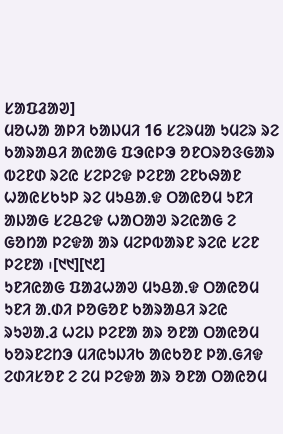ᱥᱟᱯᱲᱟᱣ]
ᱢᱚᱦᱟ ᱟᱞᱤ ᱠᱟᱡᱢᱤ 16 ᱥᱮᱨᱢᱟ ᱩᱢᱮᱨ ᱨᱮ ᱠᱟᱨᱟᱪᱤ ᱟᱭᱟᱜ ᱯᱳᱭᱞᱳ ᱚᱱᱛᱨᱚᱝᱜᱟᱨ ᱵᱮᱱᱰ ᱨᱮᱭ ᱥᱮᱞᱮᱫ ᱞᱮᱱᱟ ᱮᱱᱠᱷᱟᱱ ᱦᱟᱭᱥᱠᱩᱞ ᱨᱮ ᱢᱩᱪᱟᱹᱫ ᱛᱟᱭᱚᱢ ᱩᱱᱤ ᱟᱡᱟᱜ ᱥᱮᱪᱮᱫ ᱦᱟᱛᱟᱣ ᱨᱮᱭᱟᱜ ᱮ ᱜᱚᱴᱟ ᱞᱮᱫᱟ ᱟᱨ ᱢᱮᱞᱵᱟᱨᱱ ᱨᱮᱭ ᱥᱮᱱ ᱞᱮᱱᱟ ᱾[᱑᱑][᱑᱒]
ᱩᱱᱤᱭᱟᱜ ᱯᱟᱲᱦᱟᱣ ᱢᱩᱪᱟᱹᱫ ᱛᱟᱭᱚᱢ ᱩᱱᱤ ᱟᱹᱰᱤ ᱞᱚᱜᱚᱱ ᱠᱟᱨᱟᱪᱤ ᱨᱮᱭ ᱨᱩᱣᱟᱹᱲ ᱦᱮᱡ ᱞᱮᱱᱟ ᱟᱨ ᱚᱱᱟ ᱛᱟᱭᱚᱢ ᱠᱚᱨᱱᱮᱴᱳ ᱢᱤᱭᱩᱡᱤᱠ ᱟᱭᱠᱚᱱ ᱞᱟᱹᱜᱤᱫ ᱮᱰᱤᱥᱚᱱ ᱮ ᱮᱢ ᱞᱮᱫᱟ ᱟᱨ ᱚᱱᱟ ᱛᱟᱭᱚᱢ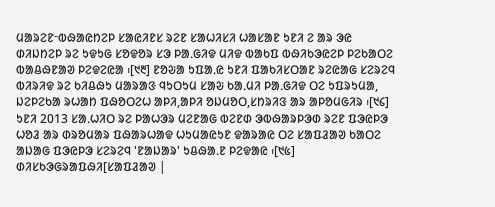ᱢᱟᱨᱮᱱᱼᱵᱷᱟᱭᱴᱮᱞ ᱥᱟᱭᱤᱱᱥ ᱨᱮᱱ ᱥᱟᱦᱤᱥᱤ ᱦᱟᱥᱟᱱ ᱩᱱᱤ ᱮ ᱟᱨ ᱳᱭ ᱰᱤᱡᱴᱮᱞ ᱨᱮ ᱩᱫᱩᱜ ᱥᱚᱫᱚᱨ ᱥᱳ ᱞᱟᱹᱜᱤᱫ ᱢᱤᱫ ᱵᱟᱠᱯ ᱵᱷᱤᱠᱳᱭᱮᱞ ᱞᱮᱠᱟᱛᱮ ᱵᱟᱪᱷᱱᱟᱣ ᱞᱮᱫᱮᱭᱟ ᱾[᱑᱓] ᱱᱚᱶᱟ ᱩᱯᱟᱹᱭ ᱩᱱᱤ ᱯᱟᱠᱤᱥᱛᱟᱱ ᱨᱮᱭᱟᱜ ᱥᱮᱨᱮᱧ ᱵᱤᱨᱤᱫ ᱨᱮ ᱠᱤᱪᱷᱩ ᱢᱟᱨᱟᱝ ᱧᱩᱛᱩᱢ ᱥᱟᱶ ᱠᱟᱹᱢᱤ ᱞᱟᱹᱜᱤᱫ ᱛᱮ ᱩᱯᱨᱩᱢᱟ, ᱡᱮᱞᱮᱠᱟ ᱨᱦᱟᱴ ᱯᱷᱚᱛᱮᱦ ᱟᱞᱤ,ᱟᱞᱤ ᱚᱡᱢᱚᱛ,ᱥᱴᱨᱤᱝ ᱟᱨ ᱟᱞᱚᱢᱜᱤᱨ ᱾[᱑᱔]
ᱩᱱᱤ 2013 ᱥᱟᱹᱦᱤᱛ ᱨᱮ ᱞᱟᱦᱳᱨ ᱢᱮᱱᱟᱜ ᱵᱮᱱᱰ ᱳᱵᱷᱟᱨᱞᱳᱰ ᱨᱮᱱ ᱯᱳᱭᱞᱳ ᱦᱚᱲ ᱟᱨ ᱰᱨᱚᱢᱟᱨ ᱯᱷᱟᱨᱦᱟᱫ ᱦᱩᱢᱟᱭᱩᱱ ᱫᱟᱨᱟᱭ ᱛᱮ ᱥᱟᱯᱲᱟᱣ ᱠᱟᱛᱮ ᱟᱡᱟᱜ ᱯᱳᱭᱞᱳ ᱥᱮᱨᱮᱧ 'ᱱᱟᱡᱟᱨ' ᱩᱪᱷᱟᱹᱱ ᱞᱮᱫᱟᱭ ᱾[᱑᱕]
ᱰᱤᱥᱠᱳᱜᱨᱟᱯᱷᱤ[ᱥᱟᱯᱲᱟᱣ |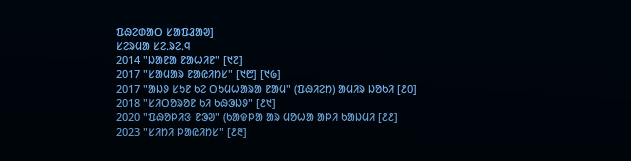ᱯᱷᱮᱰᱟᱛ ᱥᱟᱯᱲᱟᱣ]
ᱥᱮᱨᱢᱟ ᱥᱮᱹᱨᱮᱹᱧ
2014 "ᱡᱟᱱᱟ ᱱᱟᱦᱤᱱ" [᱑᱗]
2017 "ᱥᱟᱢᱟᱨ ᱱᱟᱭᱤᱴᱥ" [᱑᱘] [᱑᱙]
2017 "ᱟᱡᱽ ᱥᱩᱱ ᱠᱮ ᱛᱩᱢᱦᱟᱨᱟ ᱱᱟᱢ" (ᱯᱷᱤᱮᱴ) ᱟᱢᱤᱨ ᱡᱚᱠᱤ [᱒᱐]
2018 "ᱥᱤᱛᱚᱨᱚᱱ ᱠᱤ ᱠᱷᱳᱡᱽ" [᱒᱑]
2020 "ᱯᱷᱚᱞᱤᱝ ᱱᱳᱣ" (ᱠᱟᱫᱞᱟ ᱟᱨ ᱢᱚᱦᱟ ᱟᱞᱤ ᱠᱟᱡᱢᱤ [᱒᱒]
2023 "ᱥᱤᱴᱤ ᱞᱟᱭᱤᱴᱥ" [᱒᱓]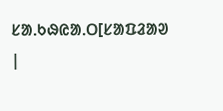ᱥᱟᱹᱠᱷᱭᱟᱹᱛ[ᱥᱟᱯᱲᱟᱣ |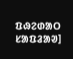ᱯᱷᱮᱰᱟᱛ ᱥᱟᱯᱲᱟᱣ]